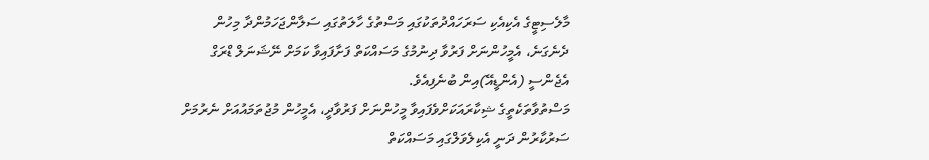މާލެސިޓީގެ އެކިއެކި ސަރަހައްދުތަކުގައި މަސްތުގެ ހާލަތުގައި ސަލާންޖަހަމުންދާ މިހުން ދެނެގަނެ، އެމީހުންނަށް ފަރުވާ ދިނުމުގެ މަސައްކަތް ފަށާފައިވާ ކަމަށް ނޭޝަނަލް ޑްރަގް އެޖެންސީ (އެންޑީއޭ)އިން ބުނެފިއެވެ.
މަސްތުވާތަކެތީގެ ޝިކާރައަކަށްވެފައިވާ މީހުންނަށް ފަރުވާދީ، އެމީހުން މުޖުތަމައުއަށް ނެރުމަށް ސަރުކާރުން ދަނީ އެކިލެވަލްގައި މަސައްކަތް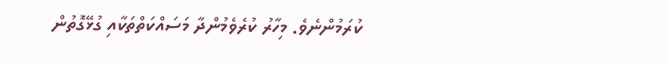ކުރަމުންނެވެ. މިހާރު ކުރެވެމުންދާ މަސައްކަތްތަކާއި ގުޅޭގޮތުން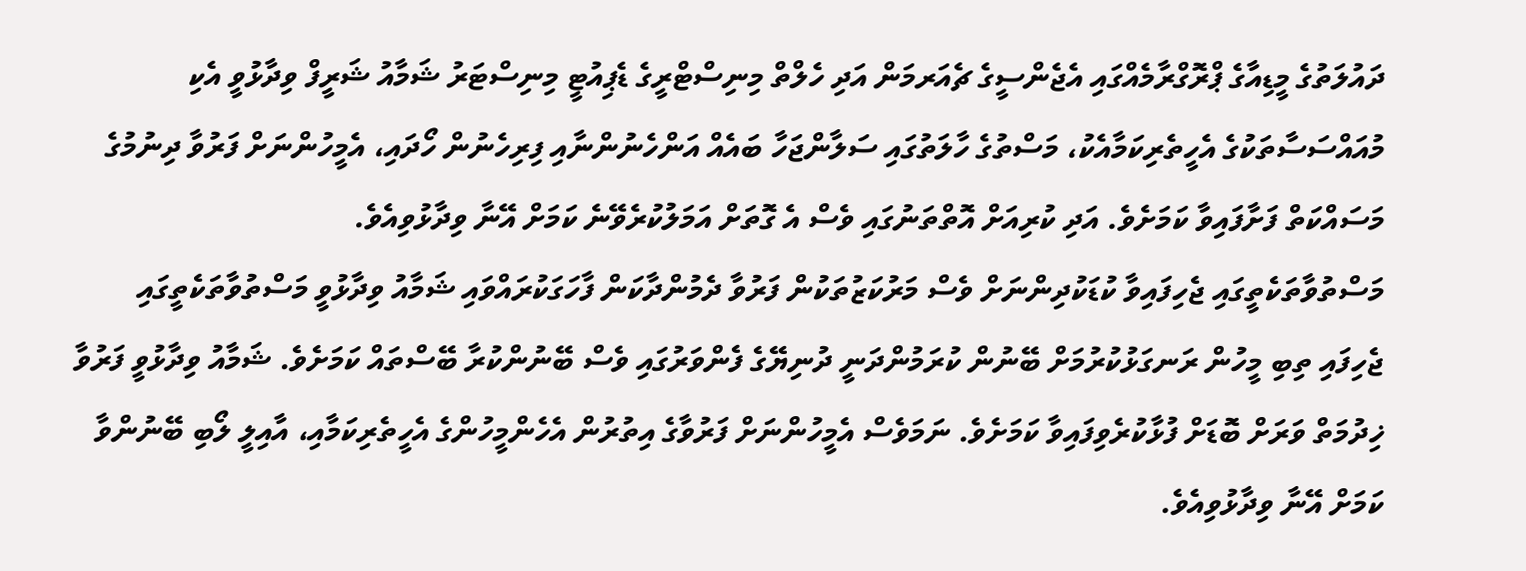ދައުލަތުގެ މީޑިއާގެ ޕްރޮގްރާމެއްގައި އެޖެންސީގެ ޗެއަރމަން އަދި ހެލްތް މިނިސްޓްރީގެ ޑެޕިއުޓީ މިނިސްޓަރު ޝަމާއު ޝަރީފް ވިދާޅުވީ އެކި މުއައްސަސާތަކުގެ އެހީތެރިކަމާއެކު، މަސްތުގެ ހާލަތުގައި ސަލާންޖަހާ ބައެއް އަންހެނުންނާއި ފިރިހެނުން ހޯދައި، އެމީހުންނަށް ފަރުވާ ދިނުމުގެ މަސައްކަތް ފަށާފައިވާ ކަމަށެވެ. އަދި ކުރިއަށް އޮތްތަނުގައި ވެސް އެ ގޮތަށް އަމަލުކުރެވޭނެ ކަމަށް އޭނާ ވިދާޅުވިއެވެ.
މަސްތުވާތަކެތީގައި ޖެހިފައިވާ ކުޑަކުދިންނަށް ވެސް މަރުކަޒުތަކުން ފަރުވާ ދެމުންދާކަން ފާހަގަކުރައްވައި ޝަމާއު ވިދާޅުވީ މަސްތުވާތަކެތީގައި ޖެހިފައި ތިބި މީހުން ރަނގަޅުކުރުމަށް ބޭނުން ކުރަމުންދަނީ ދުނިޔޭގެ ފެންވަރުގައި ވެސް ބޭނުންކުރާ ބޭސްތައް ކަމަށެވެ. ޝަމާއު ވިދާޅުވީ ފަރުވާ ޚިދުމަތް ވަރަށް ބޮޑަށް ފުޅާކުރެވިފައިވާ ކަމަށެވެ. ނަމަވެސް އެމީހުންނަށް ފަރުވާގެ އިތުރުން އެހެންމީހުންގެ އެހީތެރިކަމާއި، އާއިލީ ލޯބި ބޭނުންވާ ކަމަށް އޭނާ ވިދާޅުވިއެވެ.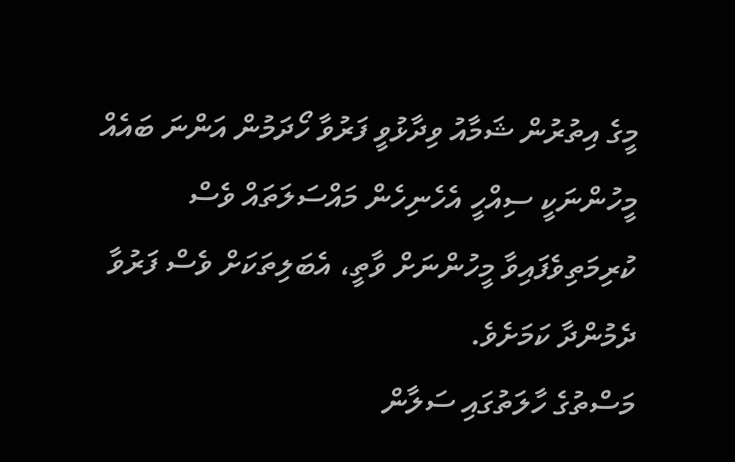މީގެ އިތުރުން ޝަމާއު ވިދާޅުވީ ފަރުވާ ހޯދަމުން އަންނަ ބައެއް މީހުންނަކީ ސިއްހީ އެހެނިހެން މައްސަލަތައް ވެސް ކުރިމަތިވެފައިވާ މީހުންނަށް ވާތީ، އެބަލިތަކަށް ވެސް ފަރުވާ ދެމުންދާ ކަމަށެވެ.
މަސްތުގެ ހާލަތުގައި ސަލާން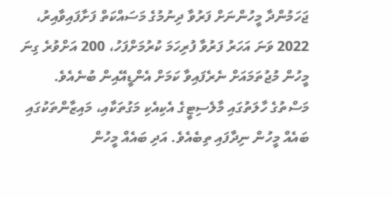ޖަހަމުންދާ މީހުންނަށް ފަރުވާ ދިނުމުގެ މަސައްކަތް ފަށާފައިވާއިރު، 2022 ވަނަ އަހަރު ފަރުވާ ފުރިހަމަ ކުރުމަށްފަހު، 200 އަށްވުރެ ގިނަ މީހުން މުޖުތަމައަށް ނެރެފައިވާ ކަމަށް އެންޑީއޭއިން ބުނެއެވެ.
މަސްތުގެ ހާލަތުގައި މާލެސިޓީގެ އެކިއެކި މަގުތަކާއި، މައިޒާންތަކުގައި ބައެއް މީހުން ނިދާފައި ތިބެއެވެ. އަދި ބައެއް މީހުން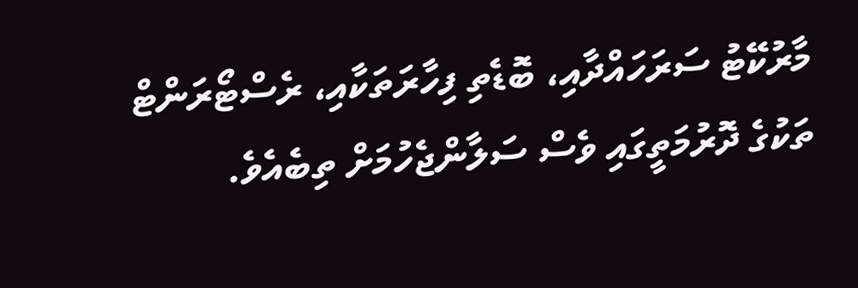މާރުކޭޓު ސަރަހައްދާއި، ބޮޑެތި ފިހާރަތަކާއި، ރެސްޓޯރަންޓް ތަކުގެ ދޮރުމަތީގައި ވެސް ސަލާންޖެހުމަށް ތިބެއެވެ.